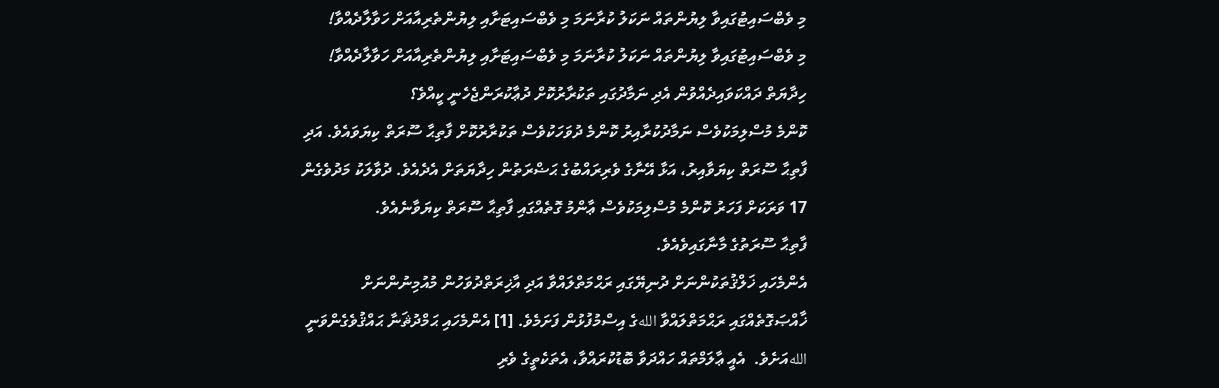މި ވެބްސައިޓުގައިވާ ލިޔުންތައް ނަކަލު ކުރާނަމަ މި ވެބްސައިޓަށާއި ލިޔުންތެރިއާއަށް ހަވާލާދެއްވާ!
މި ވެބްސައިޓުގައިވާ ލިޔުންތައް ނަކަލު ކުރާނަމަ މި ވެބްސައިޓަށާއި ލިޔުންތެރިއާއަށް ހަވާލާދެއްވާ!
ހިދާޔަތް ދައްކަވައިދެއްވުން އެދި ނަމާދުގައި ތަކުރާރުކޮށް ދުޢާކުރަންޖެހެނީ ކީއްވެ؟
ކޮންމެ މުސްލިމަކުވެސް ނަމާދުކުރާއިރު ކޮންމެ ދުވަހަކުވެސް ތަކުރާރުކޮށް ފާތިޙާ ސޫރަތް ކިޔަވައެވެ. އަދި ފާތިޙާ ސޫރަތް ކިޔަވާއިރު، އަޅާ އޭނާގެ ވެރިރައްބުގެ ޙަޟްރަތުން ހިދާޔަތަށް އެދެއެވެ. ދުވާލަކު މަދުވެގެން 17 ވަރަކަށް ފަހަރު ކޮންމެ މުސްލިމަކުވެސް ޢާންމު ގޮތެއްގައި ފާތިޙާ ސޫރަތް ކިޔަވާނެއެވެ.
ފާތިޙާ ސޫރަތުގެ މާނާގައިވެއެވެ.
އެންމެހައި ޚަލްޤުތަކުންނަށް ދުނިޔޭގައި ރަޙްމަތްލައްވާ އަދި އާޚިރަތްދުވަހުން މުއުމިނުންނަށް ޚާއްޞަގޮތެއްގައި ރަޙްމަތްލައްވާ اللهގެ އިސްމުފުޅުން ފަށަމެވެ. [1] އެންމެހައި ޙަމްދުޘަނާ ޙައްޤުވެގެންވަނީ اللهއަށެވެ.  އެއީ ޢާލަމްތައް ހައްދަވާ ބޮޑުކުރައްވާ، އެތަކެތީގެ ވެރި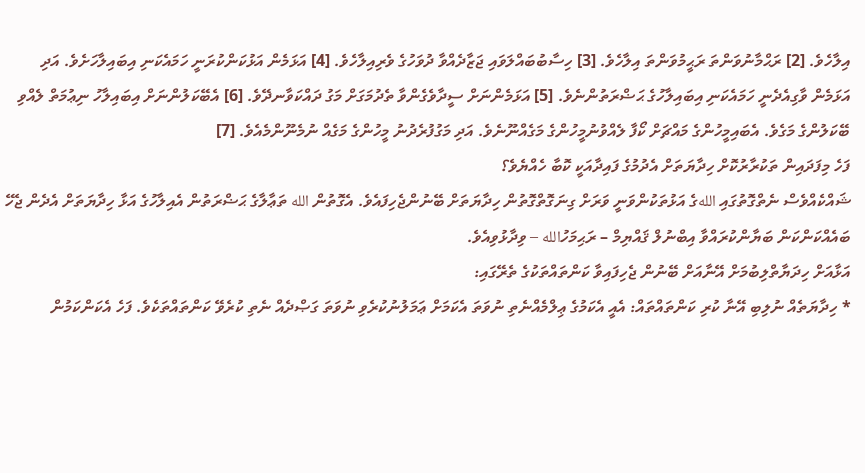އިލާހެވެ. [2] ރަޙްމާނުވަންތަ ރަޙީމުވަންތަ އިލާހެވެ. [3] ހިސާބުބައްލަވައި ޖަޒާދެއްވާ ދުވަހުގެ ވެރިއިލާހެވެ. [4] އަޅަމެން އަޅުކަންކުރަނީ ހަމައެކަނި އިބައިލާހަށެވެ. އަދި އަޅަމެން ވާގިއެދެނީ ހަމައެކަނި އިބައިލާހުގެ ޙަޟްރަތުންނެވެ. [5] އަޅަމެންނަށް ސީދާވެގެންވާ ތެދުމަގަށް މަގު ދައްކަވާނދޭވެ. [6] އެބޭކަލުންނަށް އިބައިލާހު ނިޢުމަތް ލެއްވި ބޭކަލުންގެ މަގެވެ. އެބައިމީހުންގެ މައްޗަށް ކޯފާ ލެއްވުނުމީހުންގެ މަގެއްނޫނެވެ. އަދި މަގުފުރެދުނު މީހުންގެ މަގެއް ނުމެނޫންމެއެވެ. [7]
ފަހެ މިފަދައިން ތަކުރާރުކޮށް ހިދާޔަތަށް އެދުމުގެ ފައިދާއަކީ ކޮބާ ހެއްޔެވެ؟
ޝައްކެއްވެސް ނެތްގޮތުގައި اللهގެ އަޅުތަކުންވަނީ ވަރަށް ގިނަގޮތްގޮތުން ހިދާޔަތަށް ބޭނުންޖެހިފައެވެ. އެގޮތުން الله ތަޢާލާގެ ޙަޟްރަތުން އެއިލާހުގެ އަޅާ ހިދާޔަތަށް އެދެން ޖެހޭ ބައެއްކަންކަން ބަޔާންކުރައްވާ އިބްނުލް ޤައްޔިމް – ރަޙިމަހުالله – ވިދާޅުވިއެވެ.
އަޅާއަށް ހިދަޔާތްލިބުމަށް އޭނާއަށް ބޭނުން ޖެހިފައިވާ ކަންތައްތަކުގެ ތެރޭގައި:
* ހިދާޔަތެއް ނުލިބި އޭނާ ކުރި ކަންތައްތައް: އެއީ އެކަމުގެ ޢިލްމެއްނެތި ނުވަތަ އެކަމަށް ޢަމަލުނުކުރެވި ނުވަތަ ގަޞްދެއް ނެތި ކުރެވޭ ކަންތައްތަކެވެ. ފަހެ އެކަންކަމުން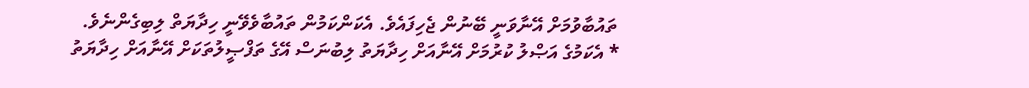ތައުބާވުމަށް އޭނާވަނީ ބޭނުން ޖެހިފައެވެ. އެކަންކަމުން ތައުބާވެވޭނީ ހިދާޔަތް ލިބިގެންނެވެ.
* އެކަމުގެ އަޞްލު ކުރުމަށް އޭނާއަށް ހިދާޔަތު ލިބުނަސް އޭގެ ތަފްޞީލުތަކަށް އޭނާއަށް ހިދާޔަތު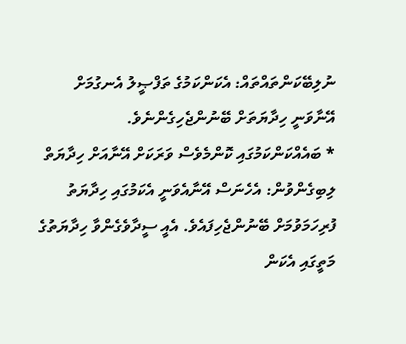ނުލިބޭކަންތައްތައް: އެކަންކަމުގެ ތަފްޞީލު އެނގުމަށް އޭނާވަނީ ހިދާޔަތަށް ބޭނުންޖެހިގެންނެވެ.
* ބައެއްކަންކަމުގައި ކޮންމެވެސް ވަރަކަށް އޭނާއަށް ހިދާޔަތް ލިބިގެންވުން: އެހެނަސް އޭނާއެވަނީ އެކަމުގައި ހިދާޔަތު ފުރިހަމަވުމަށް ބޭނުންޖެހިފައެވެ. އެއީ ސީދާވެގެންވާ ހިދާޔަތުގެ މަތީގައި އެކަން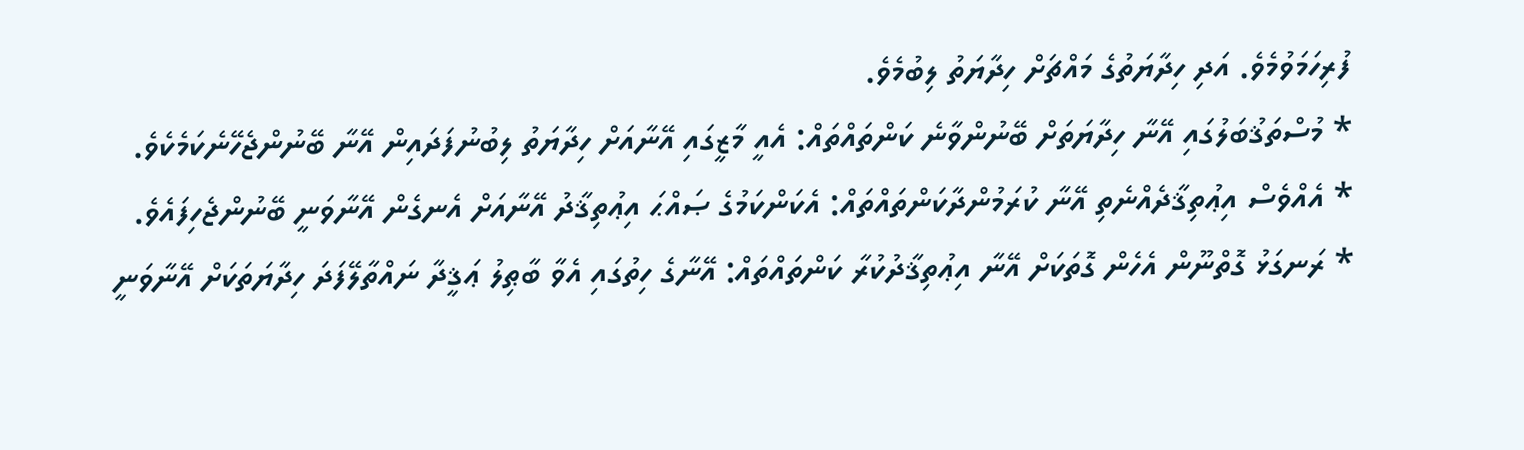ފުރިހަމަވުމެވެ. އަދި ހިދާޔަތުގެ މައްޗަށް ހިދާޔަތު ލިބުމެވެ.
* މުސްތަޤުބަލުގައި އޭނާ ހިދާޔަތަށް ބޭނުންވާނެ ކަންތައްތައް: އެއީ މާޒީގައި އޭނާއަށް ހިދާޔަތު ލިބުނުފަދައިން އޭނާ ބޭނުންޖެހޭނެކަމެކެވެ.
* އެއްވެސް އިޢުތިޤާދެއްނެތި އޭނާ ކުރަމުންދާކަންތައްތައް: އެކަންކަމުގެ ޞައްޙަ އިޢުތިޤާދު އޭނާއަށް އެނގެން އޭނާވަނީ ބޭނުންޖެހިފައެވެ.
* ރަނގަޅު ގޮތްނޫން އެހެން ގޮތަކަށް އޭނާ އިޢުތިޤާދުކުރާ ކަންތައްތައް: އޭނާގެ ހިތުގައި އެވާ ބާޠިލު ޢަޤީދާ ނައްތާލޭފަދަ ހިދާޔަތަކަށް އޭނާވަނީ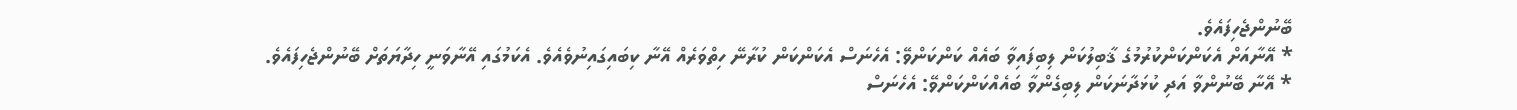ބޭނުންޖެހިފައެވެ.
* އޭނާއަށް އެކަންކަންކުރުމުގެ ޤާބިލުކަން ލިބިފައިވާ ބައެއް ކަންކަންވޭ: އެހެނަސް އެކަންކަން ކުރާނޭ ހިތްވަރެއް އޭނާ ކިބައިގައިނުވެއެވެ. އެކަމުގައި އޭނާވަނީ ހިދާޔަތަށް ބޭނުންޖެހިފައެވެ.
* އޭނާ ބޭނުންވާ އަދި ކުޅަދާނަކަން ލިބިގެންވާ ބައެއްކަންކަންވޭ: އެހެނަސް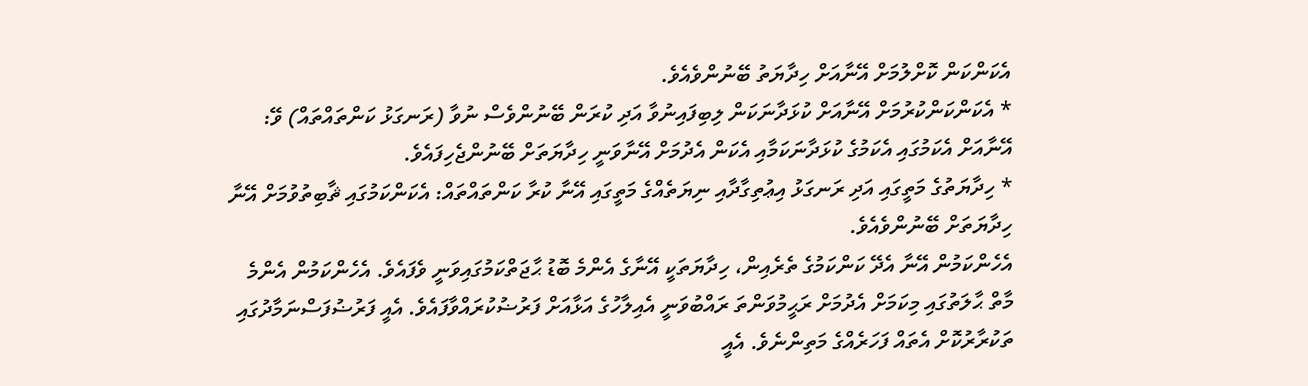އެކަންކަން ކޮށްލުމަށް އޭނާއަށް ހިދާޔަތު ބޭނުންވެއެވެ.
* އެކަންކަންކުރުމަށް އޭނާއަށް ކުޅަދާނަކަން ލިބިފައިނުވާ އަދި ކުރަން ބޭނުންވެސް ނުވާ (ރަނގަޅު ކަންތައްތައް) ވޭ: އޭނާއަށް އެކަމުގައި އެކަމުގެ ކުޅަދާނަކަމާއި އެކަން އެދުމަށް އޭނާވަނީ ހިދާޔަތަށް ބޭނުންޖެހިފައެވެ.
* ހިދާޔަތުގެ މަތީގައި އަދި ރަނގަޅު އިޢުތިގާދާއި ނިޔަތެއްގެ މަތީގައި އޭނާ ކުރާ ކަންތައްތައް: އެކަންކަމުގައި ޘާބިތުވުމަށް އޭނާ ހިދާޔަތަށް ބޭނުންވެއެވެ.
އެހެންކަމުން އޭނާ އެދޭ ކަންކަމުގެ ތެރެއިން، ހިދާޔަތަކީ އޭނާގެ އެންމެ ބޮޑު ޙާޖަތްކަމުގައިވަނީ ވެފައެވެ. އެހެންކަމުން އެންމެ މާތް ޙާލަތުގައި މިކަމަށް އެދުމަށް ރަޙީމުވަންތަ ރައްބުވަނީ އެއިލާހުގެ އަޅާއަށް ފަރުޟުކުރައްވާފައެވެ. އެއީ ފަރުޟުފަސްނަމާދުގައި ތަކުރާރުކޮށް އެތައް ފަހަރެއްގެ މަތިންނެވެ. އެއީ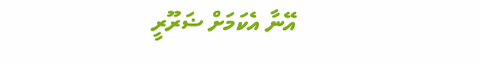އޭނާ އެކަމަށް ޟަރޫރީ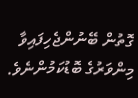ގޮތުން ބޭނުންޖެހިފައިވާ މިންވަރުގެ ބޮޑުކަމުންނެވެ.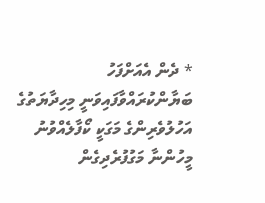* ދެން އެއަށްފަހު ބަޔާންކުރައްވާފައިވަނީ މިހިދާޔަތުގެ އަހުލުވެރިންގެ މަގަކީ ކޯފާލެއްވުނު މީހުންނާ މަގުފުރެދިގެން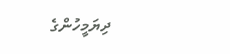ދިޔަމީހުންގެ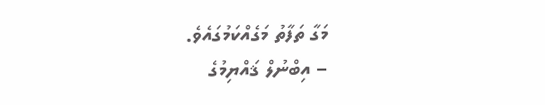މަގާ ތަފާތު މަގެއްކަމުގައެވެ.
– އިބްނުލް ޤައްޔިމުގެ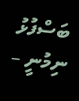ބަސްފުޅު ނިމުނީ –